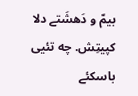بیمّ و دَهشَتے دلا کپیتِش. چه تئیی باسکئے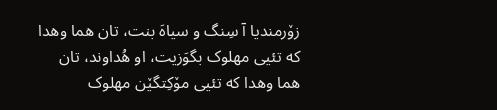زۆرمندیا آ سِنگ و سیاهَ بنت، تان هما وهدا که تئیی مهلوک بگوَزیت، او هُداوند، تان هما وهدا که تئیی مۆکِتگێن مهلوک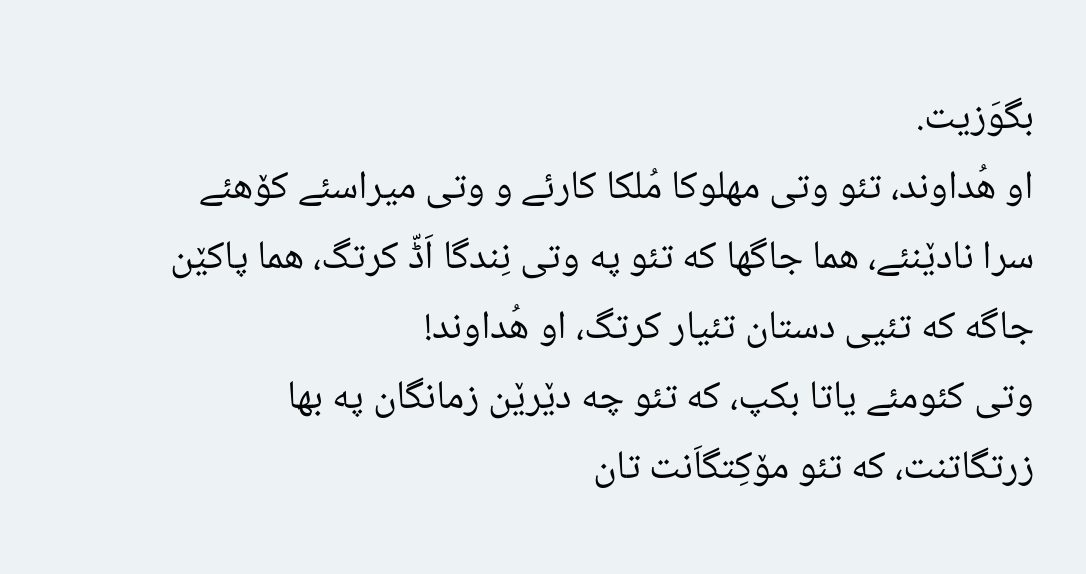بگوَزیت.
او هُداوند، تئو وتی مهلوکا مُلکا کارئے و وتی میراسئے کۆهئے سرا نادێنئے، هما جاگها که تئو په وتی نِندگا اَڈّ کرتگ، هما پاکێن جاگه که تئیی دستان تئیار کرتگ، او هُداوند!
وتی کئومئے یاتا بکپ، که تئو چه دێرێن زمانگان په بها زرتگاتنت، که تئو مۆکِتگاَنت تان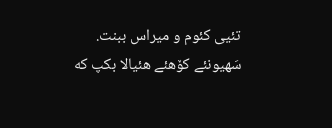تئیی کئوم و میراس ببنت. سَهیونئے کۆهئے هئیالا بکپ که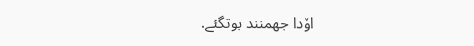اۆدا جهمنند بوتگئے.